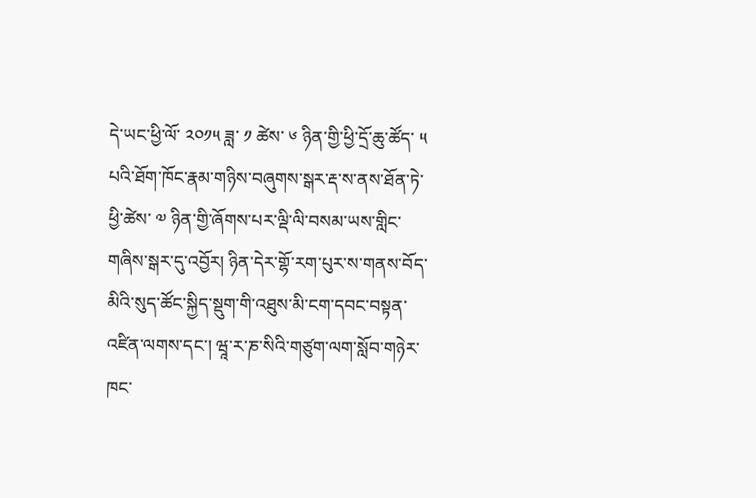དེ་ཡང་ཕྱི་ལོ་ ༢༠༡༥ ཟླ་ ༡ ཚེས་ ༦ ཉིན་གྱི་ཕྱི་དྲོ་ཆུ་ཚོད་ ༥ པའི་ཐོག་ཁོང་རྣམ་གཉིས་བཞུགས་སྒར་རྡ་ས་ནས་ཐོན་ཏེ་ཕྱི་ཚེས་ ༧ ཉིན་གྱི་ཞོགས་པར་ལྡི་ལི་བསམ་ཡས་གླིང་གཞིས་སྒར་དུ་འབྱོར། ཉིན་དེར་གྷོ་རག་པུར་ས་གནས་བོད་མིའི་སུད་ཚོང་སྐྱིད་སྡུག་གི་འཐུས་མི་ངག་དབང་བསྟན་འཛིན་ལགས་དང་། ཝཱ་ར་ཎ་སིའི་གཙུག་ལག་སློབ་གཉེར་ཁང་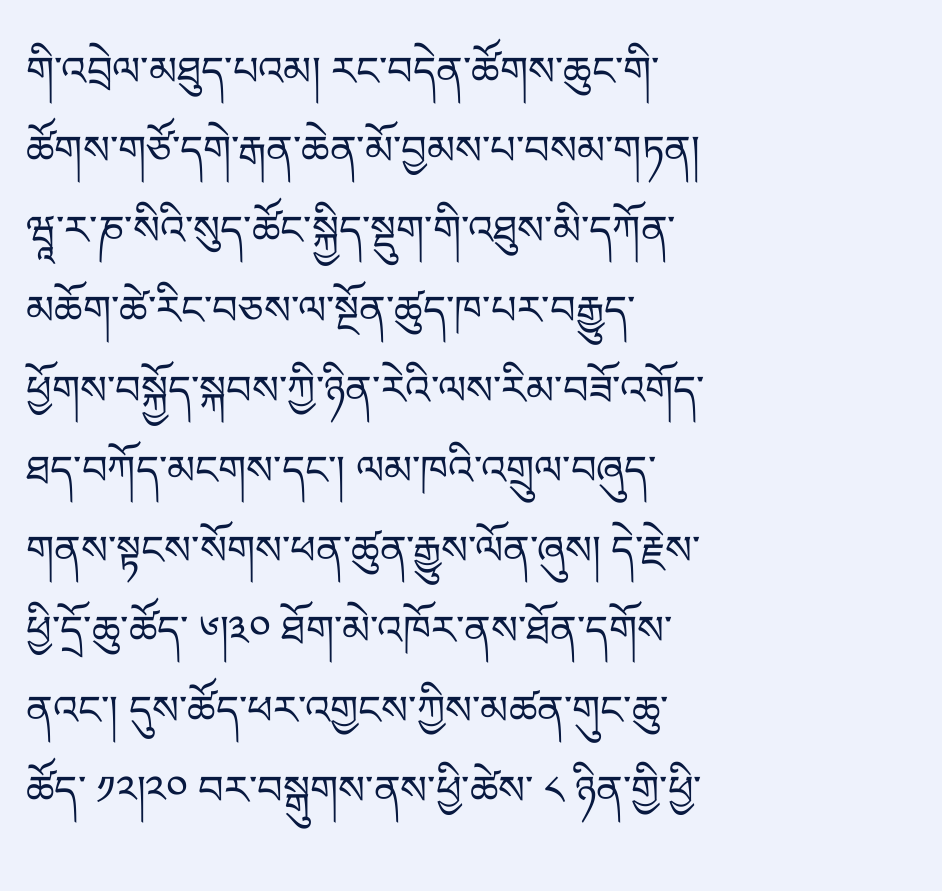གི་འབྲེལ་མཐུད་པའམ། རང་བདེན་ཚོགས་ཆུང་གི་ཚོགས་གཙོ་དགེ་རྒན་ཆེན་མོ་བྱམས་པ་བསམ་གཏན། ཝཱ་ར་ཎ་སིའི་སུད་ཚོང་སྐྱིད་སྡུག་གི་འཐུས་མི་དཀོན་མཆོག་ཚེ་རིང་བཅས་ལ་སྔོན་ཚུད་ཁ་པར་བརྒྱུད་ཕྱོགས་བསྐྱོད་སྐབས་ཀྱི་ཉིན་རེའི་ལས་རིམ་བཟོ་འགོད་ཐད་བཀོད་མངགས་དང་། ལམ་ཁའི་འགྲུལ་བཞུད་གནས་སྟངས་སོགས་ཕན་ཚུན་རྒྱུས་ལོན་ཞུས། དེ་རྗེས་ཕྱི་དྲོ་ཆུ་ཚོད་ ༦།༣༠ ཐོག་མེ་འཁོར་ནས་ཐོན་དགོས་ནའང་། དུས་ཚོད་ཕར་འགྱངས་ཀྱིས་མཚན་གུང་ཆུ་ཚོད་ ༡༢།༢༠ བར་བསྒུགས་ནས་ཕྱི་ཚེས་ ༨ ཉིན་གྱི་ཕྱི་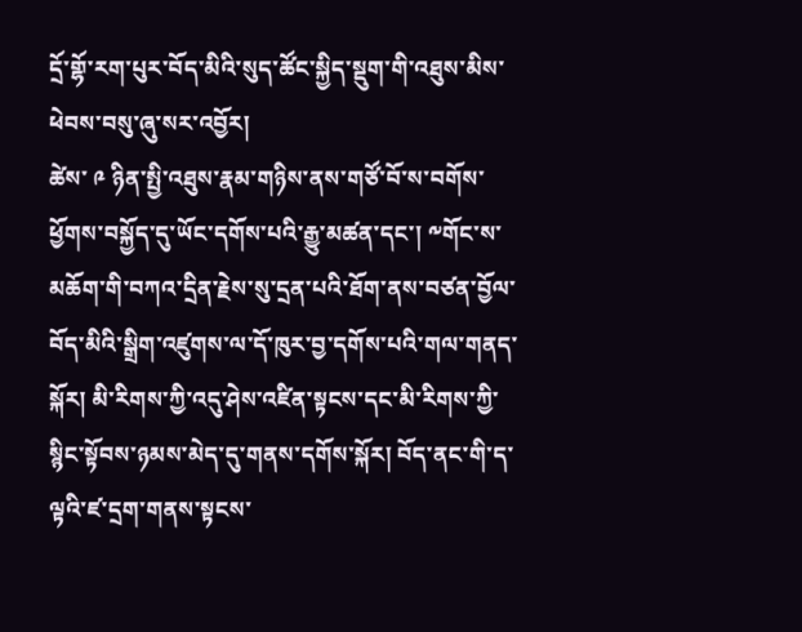དྲོ་གྷོ་རག་པུར་བོད་མིའི་སུད་ཚོང་སྐྱིད་སྡུག་གི་འཐུས་མིས་ཕེབས་བསུ་ཞུ་སར་འབྱོར།
ཚེས་ ༩ ཉིན་སྤྱི་འཐུས་རྣམ་གཉིས་ནས་གཙོ་བོ་ས་བགོས་ཕྱོགས་བསྐྱོད་དུ་ཡོང་དགོས་པའི་རྒྱུ་མཚན་དང་། ༸གོང་ས་མཆོག་གི་བཀའ་དྲིན་རྗེས་སུ་དྲན་པའི་ཐོག་ནས་བཙན་བྱོལ་བོད་མིའི་སྒྲིག་འཛུགས་ལ་དོ་ཁུར་བྱ་དགོས་པའི་གལ་གནད་སྐོར། མི་རིགས་ཀྱི་འདུ་ཤེས་འཛིན་སྟངས་དང་མི་རིགས་ཀྱི་སྙིང་སྟོབས་ཉམས་མེད་དུ་གནས་དགོས་སྐོར། བོད་ནང་གི་ད་ལྟའི་ཛ་དྲག་གནས་སྟངས་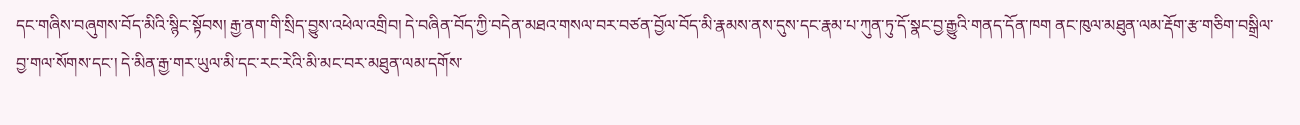དང་གཞིས་བཞུགས་བོད་མིའི་སྙིང་སྟོབས། རྒྱ་ནག་གི་སྲིད་བྱུས་འཕེལ་འགྲིབ། དེ་བཞིན་བོད་ཀྱི་བདེན་མཐའ་གསལ་བར་བཙན་བྱོལ་བོད་མི་རྣམས་ནས་དུས་དང་རྣམ་པ་ཀུན་ཏུ་དོ་སྣང་བྱ་རྒྱུའི་གནད་དོན་ཁག ནང་ཁུལ་མཐུན་ལམ་རྡོག་རྩ་གཅིག་བསྒྲིལ་བྱ་གལ་སོགས་དང་། དེ་མིན་རྒྱ་གར་ཡུལ་མི་དང་རང་རེའི་མི་མང་བར་མཐུན་ལམ་དགོས་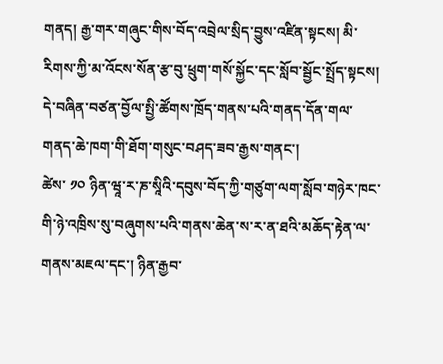གནད། རྒྱ་གར་གཞུང་གིས་བོད་འབྲེལ་སྲིད་བྱུས་འཛིན་སྟངས། མི་རིགས་ཀྱི་མ་འོངས་སོན་རྩ་བུ་ཕྲུག་གསོ་སྐྱོང་དང་སློབ་སྦྱོང་སྤྲོད་སྟངས། དེ་བཞིན་བཙན་བྱོལ་སྤྱི་ཚོགས་ཁྲོད་གནས་པའི་གནད་དོན་གལ་གནད་ཆེ་ཁག་གི་ཐོག་གསུང་བཤད་ཟབ་རྒྱས་གནང་།
ཚེས་ ༡༠ ཉིན་ཝཱ་ར་ཎ་སཱིའི་དབུས་བོད་ཀྱི་གཙུག་ལག་སློབ་གཉེར་ཁང་གི་ཉེ་འཁྲིས་སུ་བཞུགས་པའི་གནས་ཆེན་ས་ར་ན་ཐའི་མཆོད་རྟེན་ལ་གནས་མཇལ་དང་། ཉིན་རྒྱབ་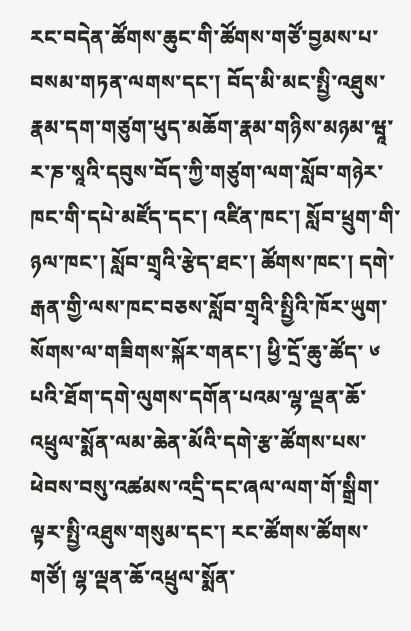རང་བདེན་ཚོགས་ཆུང་གི་ཚོགས་གཙོ་བྱམས་པ་བསམ་གཏན་ལགས་དང་། བོད་མི་མང་སྤྱི་འཐུས་རྣམ་དག་གཙུག་ཕུད་མཆོག་རྣམ་གཉིས་མཉམ་ཝཱ་ར་ཎ་སཱའི་དབུས་བོད་ཀྱི་གཙུག་ལག་སློབ་གཉེར་ཁང་གི་དཔེ་མཛོད་དང་། འཛིན་ཁང་། སློབ་ཕྲུག་གི་ཉལ་ཁང་། སློབ་གྲྭའི་རྩེད་ཐང་། ཚོགས་ཁང་། དགེ་རྒན་གྱི་ལས་ཁང་བཅས་སློབ་གྲྭའི་སྤྱིའི་ཁོར་ཡུག་སོགས་ལ་གཟིགས་སྐོར་གནང་། ཕྱི་དྲོ་ཆུ་ཚོད་ ༦ པའི་ཐོག་དགེ་ལུགས་དགོན་པའམ་ལྷ་ལྡན་ཆོ་འཕྲུལ་སྨོན་ལམ་ཆེན་མོའི་དགེ་རྩ་ཚོགས་པས་ཕེབས་བསུ་འཚམས་འདྲི་དང་ཞལ་ལག་གོ་སྒྲིག་ལྟར་སྤྱི་འཐུས་གསུམ་དང་། རང་ཚོགས་ཚོགས་གཙོ། ལྷ་ལྡན་ཆོ་འཕྲུལ་སྨོན་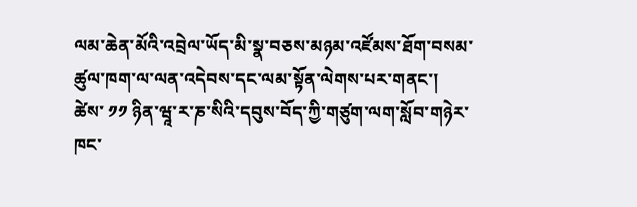ལམ་ཆེན་མོའི་འབྲེལ་ཡོད་མི་སྣ་བཅས་མཉམ་འཛོམས་ཐོག་བསམ་ཚུལ་ཁག་ལ་ལན་འདེབས་དང་ལམ་སྟོན་ལེགས་པར་གནང་།
ཚེས་ ༡༡ ཉིན་ཝཱ་ར་ཎ་སིའི་དབུས་བོད་ཀྱི་གཙུག་ལག་སློབ་གཉེར་ཁང་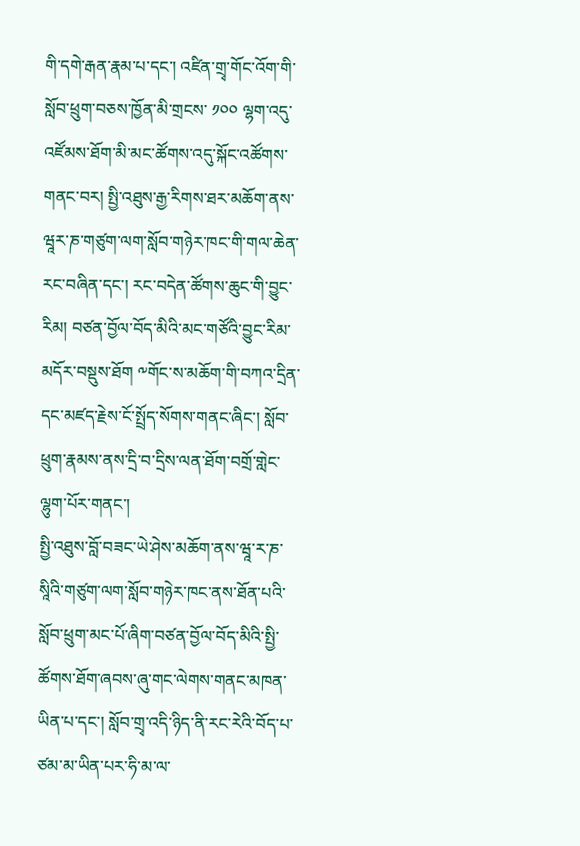གི་དགེ་རྒན་རྣམ་པ་དང་། འཛིན་གྲྭ་གོང་འོག་གི་སློབ་ཕྲུག་བཅས་ཁྱོན་མི་གྲངས་ ༡༠༠ ལྷག་འདུ་འཛོམས་ཐོག་མི་མང་ཚོགས་འདུ་སྐོང་འཚོགས་གནང་བར། སྤྱི་འཐུས་རྒྱ་རིགས་ཐར་མཆོག་ནས་ཝཱར་ཎ་གཙུག་ལག་སློབ་གཉེར་ཁང་གི་གལ་ཆེན་རང་བཞིན་དང་། རང་བདེན་ཚོགས་ཆུང་གི་བྱུང་རིམ། བཙན་བྱོལ་བོད་མིའི་མང་གཙོའི་བྱུང་རིམ་མདོར་བསྡུས་ཐོག ༸གོང་ས་མཆོག་གི་བཀའ་དྲིན་དང་མཛད་རྗེས་ངོ་སྤྲོད་སོགས་གནང་ཞིང་། སློབ་ཕྲུག་རྣམས་ནས་དྲི་བ་དྲིས་ལན་ཐོག་བགྲོ་གླེང་ལྷུག་པོར་གནང་།
སྤྱི་འཐུས་བློ་བཟང་ཡེ་ཤེས་མཆོག་ནས་ཝཱ་ར་ཎ་སཱིའི་གཙུག་ལག་སློབ་གཉེར་ཁང་ནས་ཐོན་པའི་སློབ་ཕྲུག་མང་པོ་ཞིག་བཙན་བྱོལ་བོད་མིའི་སྤྱི་ཚོགས་ཐོག་ཞབས་ཞུ་གང་ལེགས་གནང་མཁན་ཡིན་པ་དང་། སློབ་གྲྭ་འདི་ཉིད་ནི་རང་རེའི་བོད་པ་ཙམ་མ་ཡིན་པར་ཧི་མ་ལ་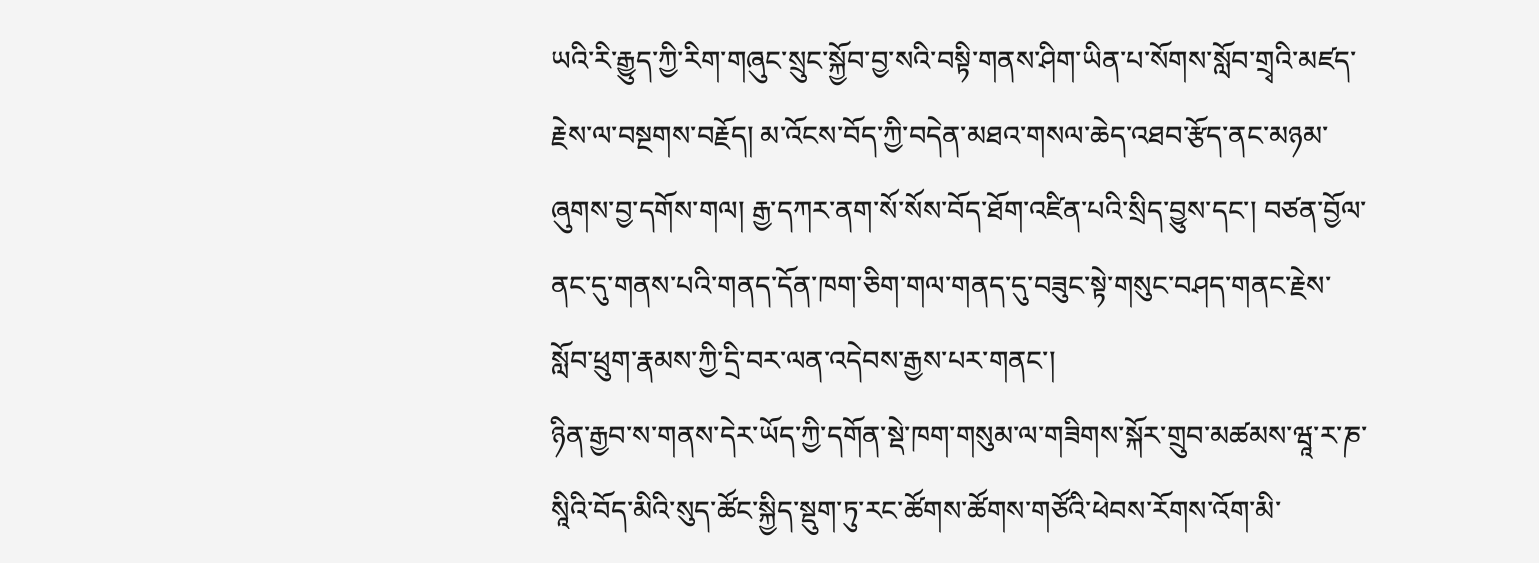ཡའི་རི་རྒྱུད་ཀྱི་རིག་གཞུང་སྲུང་སྐྱོབ་བྱ་སའི་བསྟི་གནས་ཤིག་ཡིན་པ་སོགས་སློབ་གྲྭའི་མཛད་རྗེས་ལ་བསྔགས་བརྗོད། མ་འོངས་བོད་ཀྱི་བདེན་མཐའ་གསལ་ཆེད་འཐབ་རྩོད་ནང་མཉམ་ཞུགས་བྱ་དགོས་གལ། རྒྱ་དཀར་ནག་སོ་སོས་བོད་ཐོག་འཛིན་པའི་སྲིད་བྱུས་དང་། བཙན་བྱོལ་ནང་དུ་གནས་པའི་གནད་དོན་ཁག་ཅིག་གལ་གནད་དུ་བཟུང་སྟེ་གསུང་བཤད་གནང་རྗེས་སློབ་ཕྲུག་རྣམས་ཀྱི་དྲི་བར་ལན་འདེབས་རྒྱས་པར་གནང་།
ཉིན་རྒྱབ་ས་གནས་དེར་ཡོད་ཀྱི་དགོན་སྡེ་ཁག་གསུམ་ལ་གཟིགས་སྐོར་གྲུབ་མཚམས་ཝཱ་ར་ཎ་སཱིའི་བོད་མིའི་སུད་ཚོང་སྐྱིད་སྡུག་ཏུ་རང་ཚོགས་ཚོགས་གཙོའི་ཕེབས་རོགས་འོག་མི་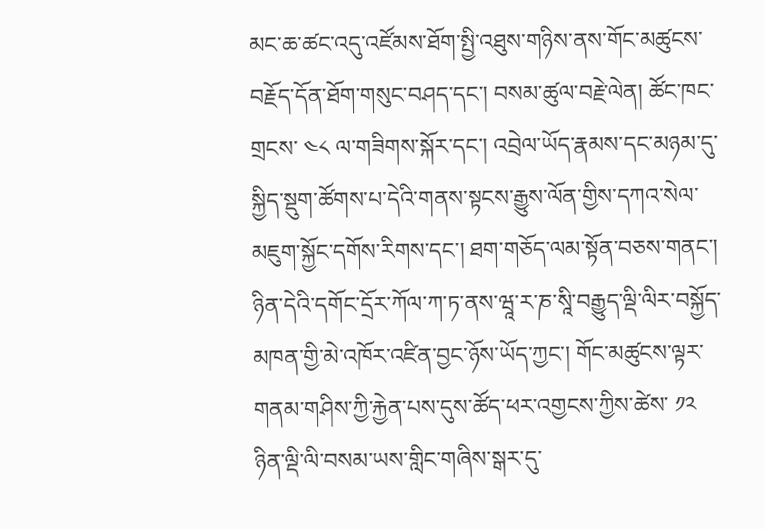མང་ཆ་ཚང་འདུ་འཛོམས་ཐོག་སྤྱི་འཐུས་གཉིས་ནས་གོང་མཚུངས་བརྗོད་དོན་ཐོག་གསུང་བཤད་དང་། བསམ་ཚུལ་བརྗེ་ལེན། ཚོང་ཁང་གྲངས་ ༤༨ ལ་གཟིགས་སྐོར་དང་། འབྲེལ་ཡོད་རྣམས་དང་མཉམ་དུ་སྐྱིད་སྡུག་ཚོགས་པ་དེའི་གནས་སྟངས་རྒྱུས་ལོན་གྱིས་དཀའ་སེལ་མཇུག་སྐྱོང་དགོས་རིགས་དང་། ཐག་གཅོད་ལམ་སྟོན་བཅས་གནང་།
ཉིན་དེའི་དགོང་དྲོར་ཀོལ་ཀ་ཏ་ནས་ཝཱ་ར་ཎ་སཱི་བརྒྱུད་ལྡི་ལིར་བསྐྱོད་མཁན་གྱི་མེ་འཁོར་འཛིན་བྱང་ཉོས་ཡོད་ཀྱང་། གོང་མཚུངས་ལྟར་གནམ་གཤིས་ཀྱི་རྐྱེན་པས་དུས་ཚོད་ཕར་འགྱངས་ཀྱིས་ཚེས་ ༡༢ ཉིན་ལྡི་ལི་བསམ་ཡས་གླིང་གཞིས་སྒར་དུ་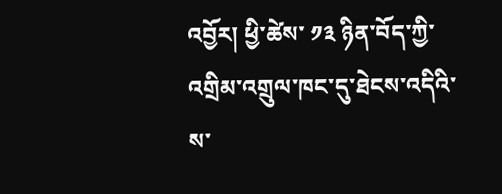འབྱོར། ཕྱི་ཚེས་ ༡༣ ཉིན་བོད་ཀྱི་འགྲིམ་འགྲུལ་ཁང་དུ་ཐེངས་འདིའི་ས་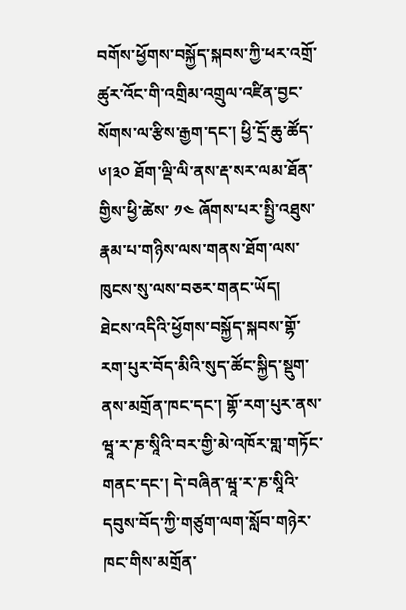བགོས་ཕྱོགས་བསྐྱོད་སྐབས་ཀྱི་ཕར་འགྲོ་ཚུར་འོང་གི་འགྲིམ་འགྲུལ་འཛིན་བྱང་སོགས་ལ་རྩིས་རྒྱག་དང་། ཕྱི་དྲོ་ཆུ་ཚོད་ ༦།༣༠ ཐོག་ལྡི་ལི་ནས་རྡ་སར་ལམ་ཐོན་གྱིས་ཕྱི་ཚེས་ ༡༤ ཞོགས་པར་སྤྱི་འཐུས་རྣམ་པ་གཉིས་ལས་གནས་ཐོག་ལས་ཁུངས་སུ་ལས་བཅར་གནང་ཡོད།
ཐེངས་འདིའི་ཕྱོགས་བསྐྱོད་སྐབས་གྷོ་རག་པུར་བོད་མིའི་སུད་ཚོང་སྐྱིད་སྡུག་ནས་མགྲོན་ཁང་དང་། གྷོ་རག་པུར་ནས་ཝཱ་ར་ཎ་སཱིའི་བར་གྱི་མེ་འཁོར་གླ་གཏོང་གནང་དང་། དེ་བཞིན་ཝཱ་ར་ཎ་སཱིའི་དབུས་བོད་ཀྱི་གཙུག་ལག་སློབ་གཉེར་ཁང་གིས་མགྲོན་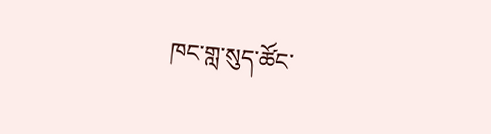ཁང་གླ་སུད་ཚོང་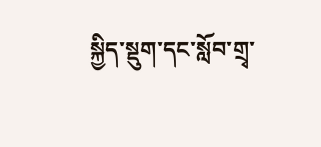སྐྱིད་སྡུག་དང་སློབ་གྲྭ་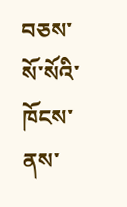བཅས་སོ་སོའི་ཁོངས་ནས་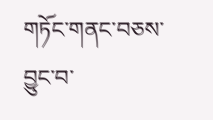གཏོང་གནང་བཅས་བྱུང་བ་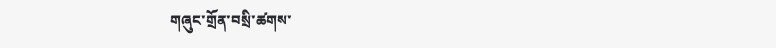གཞུང་གྲོན་བསྲི་ཚགས་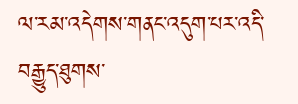ལ་རམ་འདེགས་གནང་འདུག་པར་འདི་བརྒྱུད་ཐུགས་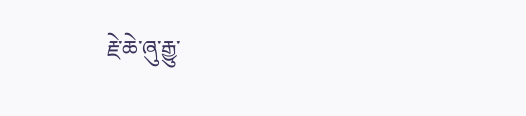རྗེ་ཆེ་ཞུ་རྒྱུ་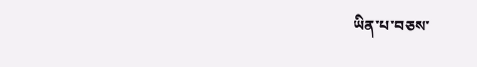ཡིན་པ་བཅས་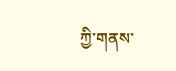ཀྱི་གནས་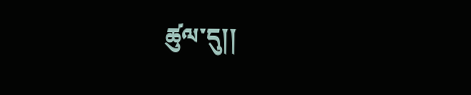ཚུལ་དུ།།